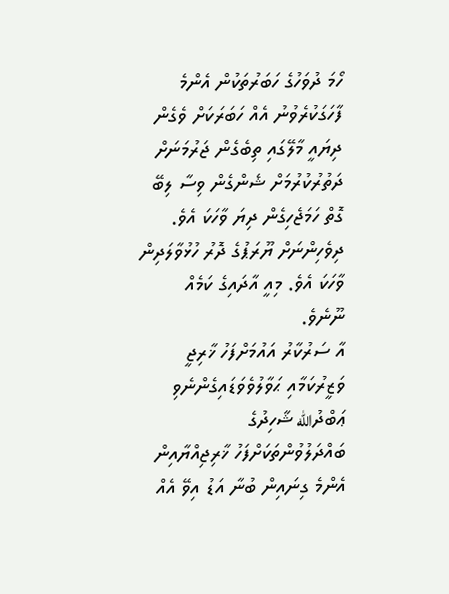ހޯމަ ދުވަހުގެ ހަބަރުތަކުން އެންމެ ފާހަގަކުރެވުނު އެއް ހަބަރަކަށް ވެގެން ދިޔައީ މާލޭގައި ތިބެގެން ޖަރުމަނަށް ދަތުރުކުރުމަށް ޝެންގެން ވިސާ ލިބޭ ގޮތް ހަމަޖެހިގެން ދިޔަ ވާހަކަ އެވެ. ދިވެހިންނަށް ޔޫރަޕުގެ ދޮރު ހުޅުވާލަދިން ވާހަކަ އެވެ. މިއީ އާދައިގެ ކަމެއް ނޫނެވެ.
އާ ސަރުކާރު އައުމަށްފަހު ޚާރިޖީ ވަޒީރުކަމާއި ޙަވާލުވެވަޑައިގެންނެވި ޢަބްދުالله ޝާހިދުގެ ބައްދަލުވުންތަކަށްފަހު ޚާރިޖިއްޔާއިން އެންމެ ގިނައިން ބުނާ އަޑު އިވޭ އެއް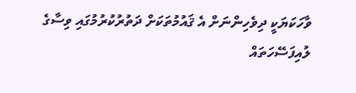ވާހަކަޔަކީ ދިވެހިންނަށް އެ ޤައުމުތަކަށް ދަތުރުކުރުމުގައި ވިސާގެ ލުއިފަސޭހަތައް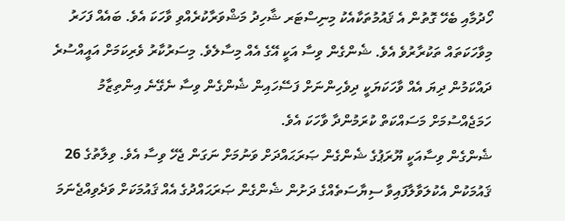ހޯދުމާއި ބެހޭ ގޮތުން އެ ޤައުމުތަކާއެކު މިނިސްޓަރ ޝާހިދު މަޝްވަރާކުރެއްވި ވާހަކަ އެވެ. ބައެއް ފަހަރު މިވާހަކަތައް ތަކުރާރުވެ އެވެ. ޝެންގެން ވިސާ އަކީ އޭގެ އެއް މިސާލެވެ. މިސަރުކާރު ވެރިކަމަށް އައީއްސުރެ ދައްކަމުން ދިޔަ އެއް ވާހަކަޔަކީ ދިވެހިންނަށް ފަސޭހައިން ޝެންގެން ވިސާ ނެގޭނެ އިންތިޒާމު ހަމަޖެއްސުމަށް މަސައްކަތް ކުރަމުންދާ ވާހަކަ އެވެ.
ޝެންގެން ވިސާއަކީ ޔޫރަޕުގެ ޝެންގެން ޞަރަޙައްދަށް ވަނުމަށް ނަގަން ޖެހޭ ވިސާ އެވެ. ވިލާތުގެ 26 ޤައުމަކުން އެކުލަވާލާފައިވާ ސިޔާސަތެއްގެ ދަށުން ޝެންގެން ޞަރަޙައްދުގެ އެއް ޤައުމަކަށް ވަދެވިއްޖެނަމަ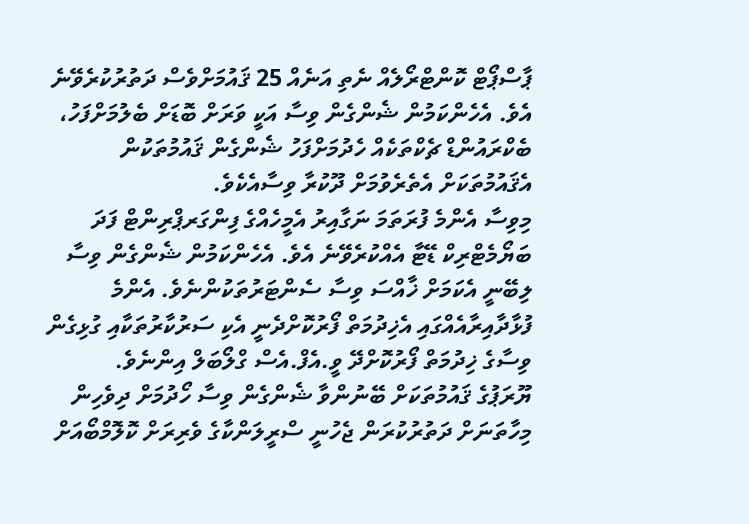ޕާސްޕޯޓް ކޮންޓްރޯލެއް ނެތި އަނެއް 25 ޤައުމަށްވެސް ދަތުރުކުރެވޭނެ އެވެ. އެހެންކަމުން ޝެންގެން ވިސާ އަކީ ވަރަށް ބޮޑަށް ބެލުމަށްފަހު، ބެކްރައުންޑް ޗެކްތަކެއް ހެދުމަށްފަހު ޝެންގެން ޤައުމުތަކުން އެޤައުމުތަކަށް އެތެރެވުމަށް ދޫކުރާ ވިސާއެކެވެ.
މިވިސާ އެންމެ ފުރަތަމަ ނަގާއިރު އެމީހެއްގެ ފިންގަރޕްރިންޓް ފަދަ ބަޔޯމެޓްރިކް ޑޭޓާ އެއްކުރެވޭނެ އެވެ. އެހެންކަމުން ޝެންގެން ވިސާ ލިބޭނީ އެކަމަށް ޚާއްސަ ވިސާ ސެންޓަރުތަކުންނެވެ. އެންމެ ފުޅާދާއިރާއެއްގައި އެޚިދުމަތް ފޯރުކޮށްދެނީ އެކި ސަރުކާރުތަކާއި ގުޅިގެން ވިސާގެ ޚިދުމަތް ފޯރުކޮށްދޭ ވީ.އެފް.އެސް ގްލޯބަލް އިންނެވެ.
ޔޫރަޕުގެ ޤައުމުތަކަށް ބޭނުންވާ ޝެންގެން ވިސާ ހޯދުމަށް ދިވެހިން މިހާތަނަށް ދަތުރުކުރަން ޖެހުނީ ސްރީލަންކާގެ ވެރިރަށް ކޮލޮމްބޯއަށް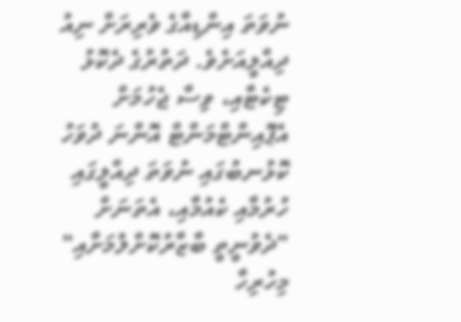ނުވަތަ އިންޑިއާގެ ވެރިރަށް ނިއު ދިއްލީއަށެވެ. ދަތުރުގެ ދެކޮޅު ޓިކެޓާއި، ވިސާ ޖެހުމަށް އެޕޮއިންޓްމަންޓް އޮންނަ ދުވަހު ކޮޅުނބުގައި ނުވަތަ ދިއްލީގައި ހުރުމާއި ކެއުމާއި، އެތަނަށް "ދެވުނީތީ ބާޒާރުކޮށްލުމަށާއި" މިހުރިހާ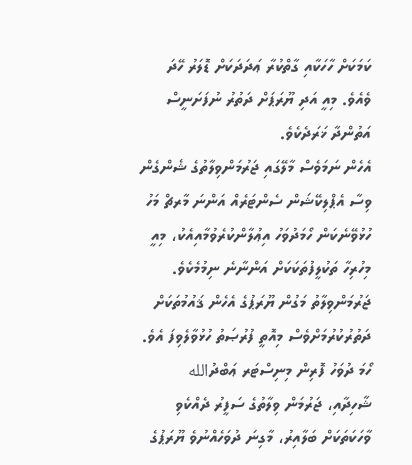ކަމަކަށް ހާހަކާއި ގާތްކުރާ ޢަދަދަކަށް ޑޮލަރު ހޭދަ ވެއެވެ. މިއީ އަދި ޔޫރަޕަށް ދަތުރު ނުފަށަނީސް އަތުންދާ ޚަރަދެކެވެ.
އެހެން ނަމަވެސް މާލޭގައި ޖަރުމަންވިލާތުގެ ޝެންގެން ވިސާ އެޕްލިކޭޝަން ސެންޓަރެއް އަންނަ މާރޗް މަހު ހުޅުވޭނެކަން ހޯމަދުވަހު އިޢުލާންކުރެވުމާއިއެކު، މިއީ މިހުރިހާ ތަކުލީފުތަކަކަށް އަންނާނެ ނިމުމެކެވެ. ޖަރުމަންވިލާތު މަގުން ޔޫރަޕުގެ އެހެން ޤައުމުތަކަށް ދަތުރުކުރުމަށްވެސް މިއޮތީ ފުރުޞަތު ހުޅުވާލެވިފަ އެވެ.
ހޯމަ ދުވަހު ފޮރިން މިނިސްޓަރ ޢަބްދުالله ޝާހިދާއި، ޖަރުމަން ވިލާތުގެ ސަފީރު ދެއްކެވި ވާހަކަތަކަށް ބަލާއިރު، މާގިނަ ދުވަހެއްނުވެ ޔޫރަޕުގެ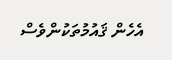އެހެން ޤައުމުތަކުންވެސް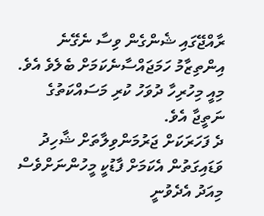ރާއްޖޭގައި ޝެންގެން ވިސާ ނެގޭނެ އިންތިޒާމު ހަމަޖައްސާނެކަމަށް ބެލެވެ އެވެ. މިއީ މިހުރިހާ ދުވަހު ކުރި މަސައްކަތުގެ ނަތީޖާ އެވެ.
ދެ ފަހަރަކަށް ޖަރުމަންވިލާތަށް ޝާހިދު ވަޑައިގަތުން އެކަމަށް ފާޑުކީ މީހުންނަށްވެސް މިއަދު އެދެވުނީ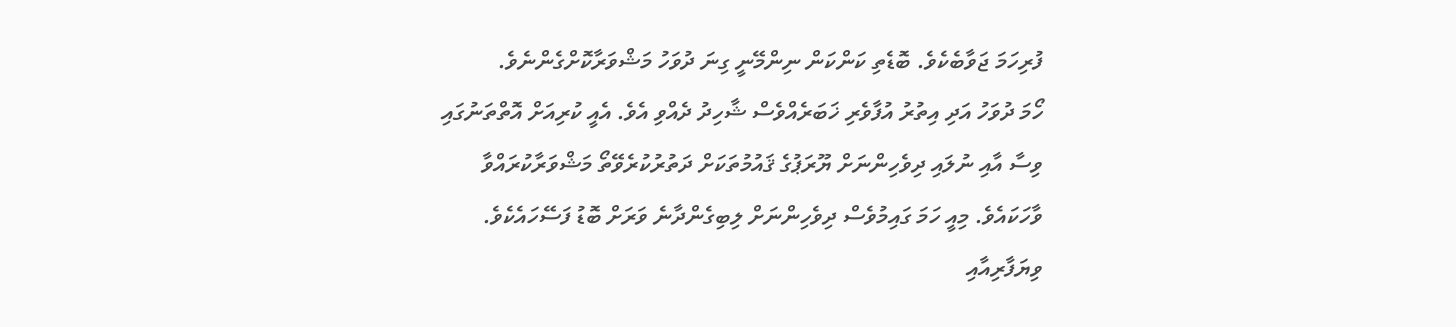ފުރިހަމަ ޖަވާބެކެވެ. ބޮޑެތި ކަންކަން ނިންމޭނީ ގިނަ ދުވަހު މަޝްވަރާކޮށްގެންނެވެ.
ހޯމަ ދުވަހު އަދި އިތުރު އުފާވެރި ޚަބަރެއްވެސް ޝާހިދު ދެއްވި އެވެ. އެއީ ކުރިއަށް އޮތްތަނުގައި ވިސާ އާއި ނުލައި ދިވެހިންނަށް ޔޫރަޕުގެ ޤައުމުތަކަށް ދަތުރުކުރެވޭތޯ މަޝްވަރާކުރައްވާ ވާހަކައެވެ. މިއީ ހަމަ ގައިމުވެސް ދިވެހިންނަށް ލިބިގެންދާނެ ވަރަށް ބޮޑު ފަސޭހައެކެވެ. ވިޔަފާރިއާއި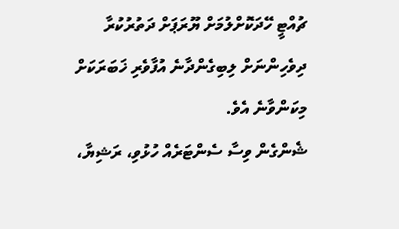ޗުއްޓީ ހޭދަކޮށްލުމަށް ޔޫރަޕަށް ދަތުރުކުރާ ދިވެހިންނަށް ލިބިގެންދާނެ އުފާވެރި ޚަބަރަކަށް މިކަންވާނެ އެވެ.
ޝެންގެން ވިސާ ސެންޓަރެއް ހުޅުވި، ރަޝިޔާ،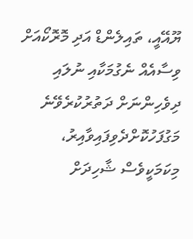ޔޫއޭއީ، ތައިލެންޑް އަދި މޮރޮކޯއަށް ވިސާއެއް ނެގުމަކާއި ނުލައި ދިވެހިންނަށް ދަތުރުކުރެވޭނެ މަގުފަހުކޮށްދެވިފައިވާއިރު، މިކަމަކީވެސް ޝާހިދަށް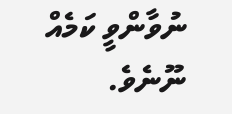ނުވާންވީ ކަމެއް ނޫނެވެ.